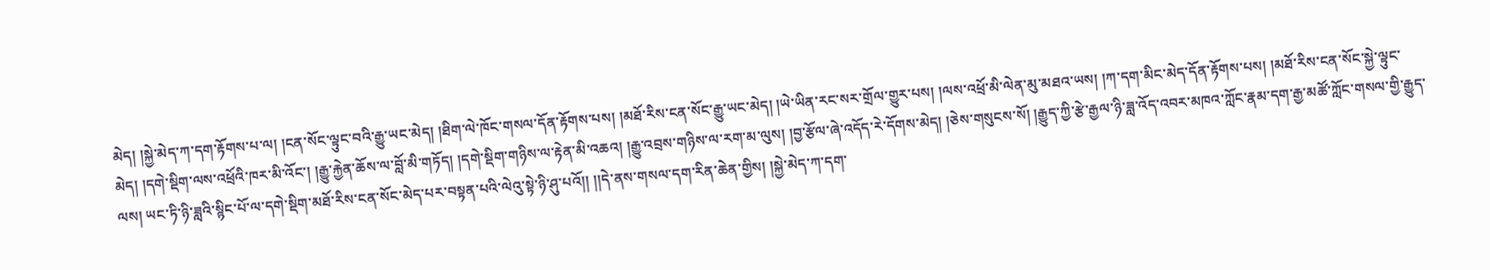མེད། །སྐྱེ་མེད་ཀ་དག་རྟོགས་པ་ལ། །ངན་སོང་ལྟུང་བའི་རྒྱུ་ཡང་མེད། །ཐིག་ལེ་ཁོང་གསལ་དོན་རྟོགས་པས། །མཐོ་རིས་ངན་སོང་རྒྱུ་ཡང་མེད། །ཡེ་ཡིན་རང་སར་གྲོལ་གྱུར་པས། །ལས་འཕྲོ་མི་ལེན་མུ་མཐའ་ཡས། །ཀ་དག་མིང་མེད་དོན་རྟོགས་པས། །མཐོ་རིས་ངན་སོང་སྐྱེ་ལྟུང་མེད། །དགེ་སྡིག་ལས་འཕྲོའི་ཁར་མི་འོང་། །རྒྱུ་རྐྱེན་ཆོས་ལ་བློ་མི་གཏོད། །དགེ་སྡིག་གཉིས་ལ་རྟེན་མི་འཆའ། །རྒྱུ་འབྲས་གཉིས་ལ་རག་མ་ལུས། །བྱ་རྩོལ་ཞེ་འདོད་རེ་དོགས་མེད། །ཅེས་གསུངས་སོ། །རྒྱུད་ཀྱི་རྩེ་རྒྱལ་ཉི་ཟླ་འོད་འབར་མཁའ་ཀློང་རྣམ་དག་རྒྱ་མཚོ་ཀློང་གསལ་གྱི་རྒྱུད་ལས། ཡང་ཏི་ཉི་ཟླའི་སྙིང་པོ་ལ་དགེ་སྡིག་མཐོ་རིས་ངན་སོང་མེད་པར་བསྟན་པའི་ལེའུ་སྟེ་ཉི་ཤུ་པའོ།། །།དེ་ནས་གསལ་དག་རིན་ཆེན་གྱིས། །སྐྱེ་མེད་ཀ་དག་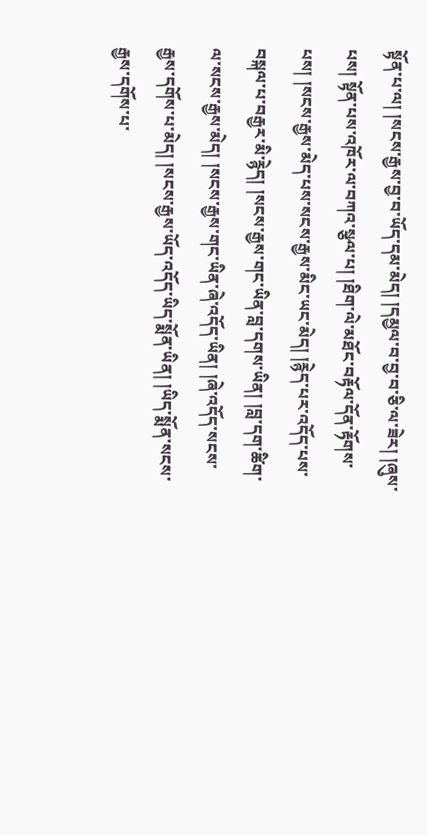སྟོན་པ་ལ། །སངས་རྒྱས་བྱ་བ་ཡོད་དམ་མེད། །དམྱལ་བ་བྱ་བ་ཅི་ལ་ཟེར། །ཞུས་པས། སྟོན་པས་འཁོར་ལ་བཀའ་སྩལ་པ། །ཐིག་ལེ་མཐོང་བརྟོལ་དོན་རྟོགས་པས། །སངས་རྒྱས་མེད་པས་སངས་རྒྱས་མིང་ཡང་མེད། །རྙེད་པར་འདོད་པས་བསྐལ་པ་བརྒྱར་མི་རྙེད། །སངས་རྒྱས་གང་ཡིན་བླ་དགས་ཡིན། །བླ་དག་ཚིག་ལ་སངས་རྒྱས་མེད། །སངས་རྒྱས་གང་ཡིན་ཞེ་འདོད་ཡིན། །ཞེ་འདོད་སངས་རྒྱས་དགོས་པ་མེད། །སངས་རྒྱས་ཡོད་འདོད་ཡིད་སྨོན་ཡིན། །ཡིད་སྨོན་སངས་རྒྱས་དགོས་པ་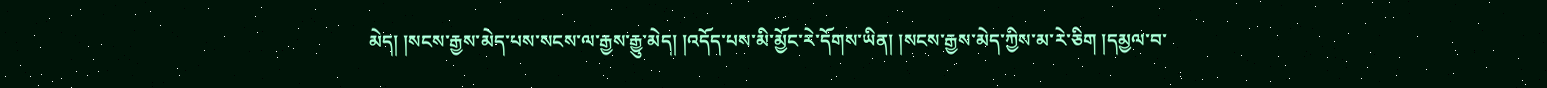མེད། །སངས་རྒྱས་མེད་པས་སངས་ལ་རྒྱས་རྒྱུ་མེད། །འདོད་པས་མི་མྱོང་རེ་དོགས་ཡིན། །སངས་རྒྱས་མེད་ཀྱིས་མ་རེ་ཅིག །དམྱལ་བ་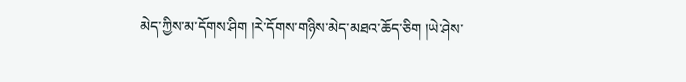མེད་ཀྱིས་མ་དོགས་ཤིག །རེ་དོགས་གཉིས་མེད་མཐའ་ཆོད་ཅིག །ཡེ་ཤེས་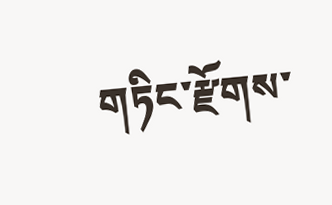གཏིང་རྫོགས་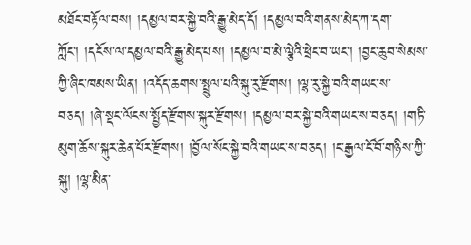མཐོང་བརྟོལ་བས། །དམྱལ་བར་སྐྱེ་བའི་རྒྱུ་མེད་དོ། །དམྱལ་བའི་གནས་མེད་ཀ་དག་ཀློང་། །དངོས་ལ་དམྱལ་བའི་རྒྱུ་མེད་པས། །དམྱལ་བ་མེ་ལྕེའི་ཕྲེང་བ་ཡང་། །བྱང་ཆུབ་སེམས་ཀྱི་ཞིང་ཁམས་ཡིན། །འདོད་ཆགས་སྤྲུལ་པའི་སྐུ་རུ་རྫོགས། །ལྷ་རུ་སྐྱེ་བའི་གཡང་ས་བཅད། །ཞེ་སྡང་ལོངས་སྤྱོད་རྫོགས་སྐུར་རྫོགས། །དམྱལ་བར་སྐྱེ་བའི་གཡང་ས་བཅད། །གཏི་མུག་ཆོས་སྐུར་ཆེན་པོར་རྫོགས། །བྱོལ་སོང་སྐྱེ་བའི་གཡང་ས་བཅད། །ང་རྒྱལ་ངོ་བོ་གཉིས་ཀྱི་སྐུ། །ལྷ་མིན་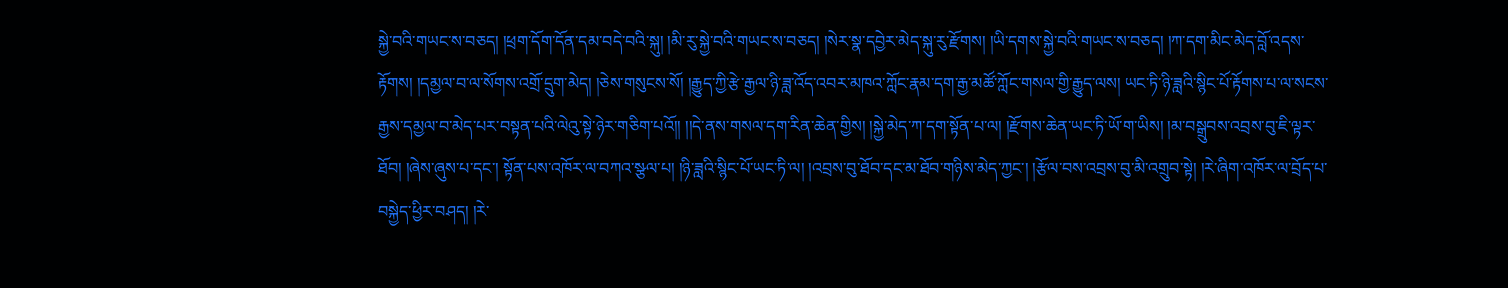སྐྱེ་བའི་གཡང་ས་བཅད། །ཕྲག་དོག་དོན་དམ་བདེ་བའི་སྐུ། །མི་རུ་སྐྱེ་བའི་གཡང་ས་བཅད། །སེར་སྣ་དབྱེར་མེད་སྐུ་རུ་རྫོགས། །ཡི་དགས་སྐྱེ་བའི་གཡང་ས་བཅད། །ཀ་དག་མིང་མེད་བློ་འདས་རྟོགས། །དམྱལ་བ་ལ་སོགས་འགྲོ་དྲུག་མེད། །ཅེས་གསུངས་སོ། །རྒྱུད་ཀྱི་རྩེ་རྒྱལ་ཉི་ཟླ་འོད་འབར་མཁའ་ཀློང་རྣམ་དག་རྒྱ་མཚོ་ཀློང་གསལ་གྱི་རྒྱུད་ལས། ཡང་ཏི་ཉི་ཟླའི་སྙིང་པོ་རྟོགས་པ་ལ་སངས་རྒྱས་དམྱལ་བ་མེད་པར་བསྟན་པའི་ལེའུ་སྟེ་ཉེར་གཅིག་པའོ།། །།དེ་ནས་གསལ་དག་རིན་ཆེན་གྱིས། །སྐྱེ་མེད་ཀ་དག་སྟོན་པ་ལ། །རྫོགས་ཆེན་ཡང་ཏི་ཡོ་ག་ཡིས། །མ་བསྒྲུབས་འབྲས་བུ་ཇི་ལྟར་ཐོབ། །ཞེས་ཞུས་པ་དང་། སྟོན་པས་འཁོར་ལ་བཀའ་སྩལ་པ། །ཉི་ཟླའི་སྙིང་པོ་ཡང་ཏི་ལ། །འབྲས་བུ་ཐོབ་དང་མ་ཐོབ་གཉིས་མེད་ཀྱང་། །རྩོལ་བས་འབྲས་བུ་མི་འགྲུབ་སྟེ། །རེ་ཞིག་འཁོར་ལ་བྲོད་པ་བསྐྱེད་ཕྱིར་བཤད། །རེ་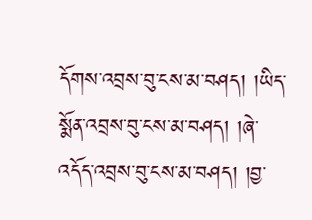དོགས་འབྲས་བུ་ངས་མ་བཤད། །ཡིད་སྨོན་འབྲས་བུ་ངས་མ་བཤད། །ཞེ་འདོད་འབྲས་བུ་ངས་མ་བཤད། །བྱ་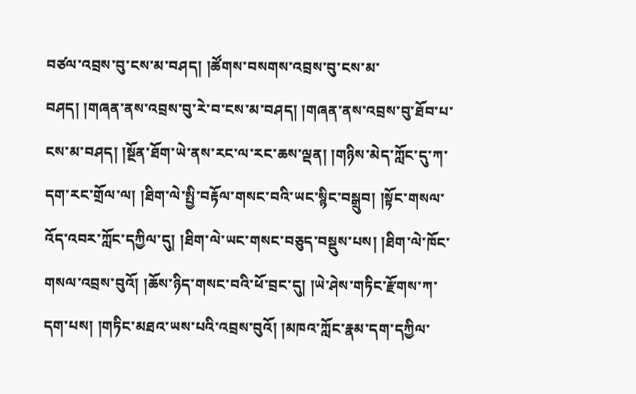བཙལ་འབྲས་བུ་ངས་མ་བཤད། །ཚོགས་བསགས་འབྲས་བུ་ངས་མ་བཤད། །གཞན་ནས་འབྲས་བུ་རེ་བ་ངས་མ་བཤད། །གཞན་ནས་འབྲས་བུ་ཐོབ་པ་ངས་མ་བཤད། །སྔོན་ཐོག་ཡེ་ནས་རང་ལ་རང་ཆས་ལྡན། །གཉིས་མེད་ཀློང་དུ་ཀ་དག་རང་གྲོལ་ལ། །ཐིག་ལེ་སྤྱི་བརྟོལ་གསང་བའི་ཡང་སྙིང་བསྒྲུབ། །སྟོང་གསལ་འོད་འབར་ཀློང་དཀྱིལ་དུ། །ཐིག་ལེ་ཡང་གསང་བཅུད་བསྡུས་པས། །ཐིག་ལེ་ཁོང་གསལ་འབྲས་བུའོ། །ཆོས་ཉིད་གསང་བའི་ཕོ་བྲང་དུ། །ཡེ་ཤེས་གཏིང་རྫོགས་ཀ་དག་པས། །གཏིང་མཐའ་ཡས་པའི་འབྲས་བུའོ། །མཁའ་ཀློང་རྣམ་དག་དཀྱིལ་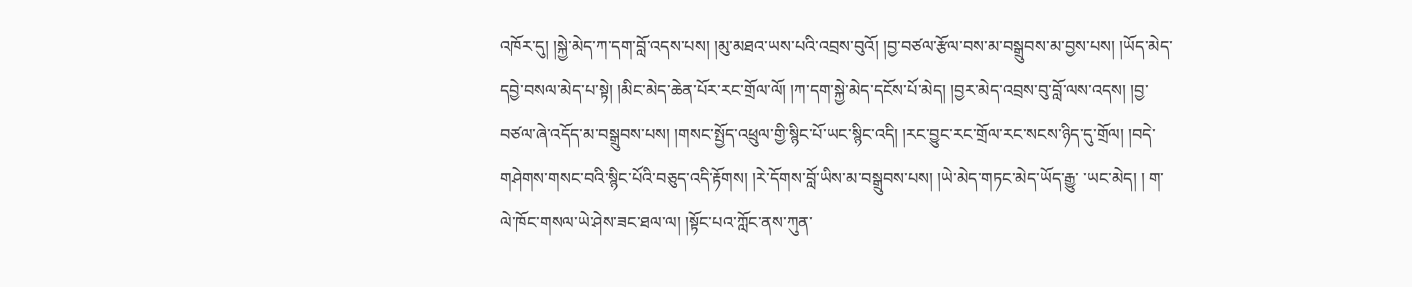འཁོར་དུ། །སྐྱེ་མེད་ཀ་དག་བློ་འདས་པས། །མུ་མཐའ་ཡས་པའི་འབྲས་བུའོ། །བྱ་བཙལ་རྩོལ་བས་མ་བསྒྲུབས་མ་བྱས་པས། །ཡོད་མེད་དབྱེ་བསལ་མེད་པ་སྟེ། །མིང་མེད་ཆེན་པོར་རང་གྲོལ་ལོ། །ཀ་དག་སྐྱེ་མེད་དངོས་པོ་མེད། །བྱར་མེད་འབྲས་བུ་བློ་ལས་འདས། །བྱ་བཙལ་ཞེ་འདོད་མ་བསྒྲུབས་པས། །གསང་སྤྱོད་འཕྲུལ་གྱི་སྙིང་པོ་ཡང་སྙིང་འདི། །རང་བྱུང་རང་གྲོལ་རང་སངས་ཉིད་དུ་གྲོལ། །བདེ་གཤེགས་གསང་བའི་སྙིང་པོའི་བཅུད་འདི་རྟོགས། །རེ་དོགས་བློ་ཡིས་མ་བསྒྲུབས་པས། །ཡེ་མེད་གཏང་མེད་ཡོད་རྒྱུ་ ་ཡང་མེད། ། ག་ལེ་ཁོང་གསལ་ཡེ་ཤེས་ཟང་ཐལ་ལ། །སྟོང་པའ་ཀློང་ནས་ཀུན་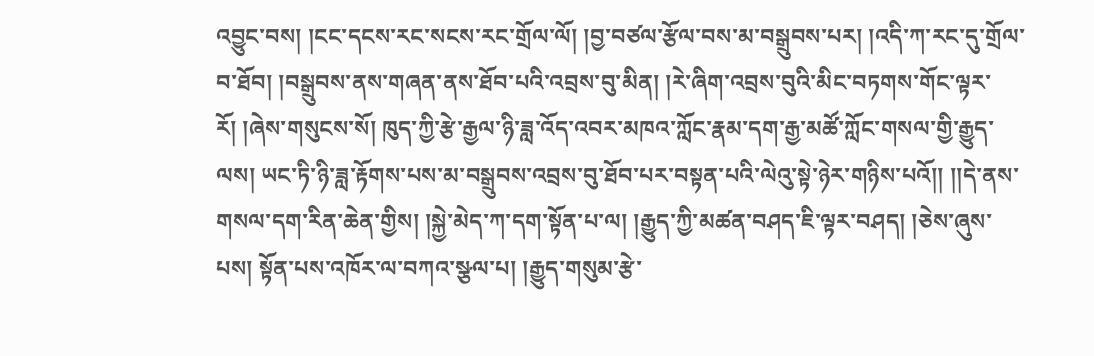འབྱུང་བས། །ངང་དངས་རང་སངས་རང་གྲོལ་ལོ། །བྱ་བཙལ་རྩོལ་བས་མ་བསྒྲུབས་པར། །འདི་ཀ་རང་དུ་གྲོལ་བ་ཐོབ། །བསྒྲུབས་ནས་གཞན་ནས་ཐོབ་པའི་འབྲས་བུ་མིན། །རེ་ཞིག་འབྲས་བུའི་མིང་བཏགས་གོང་ལྟར་རོ། །ཞེས་གསུངས་སོ། ཁུད་ཀྱི་རྩེ་རྒྱལ་ཉི་ཟླ་འོད་འབར་མཁའ་ཀློང་རྣམ་དག་རྒྱ་མཚོ་ཀློང་གསལ་གྱི་རྒྱུད་ལས། ཡང་ཏི་ཉི་ཟླ་རྟོགས་པས་མ་བསྒྲུབས་འབྲས་བུ་ཐོབ་པར་བསྟན་པའི་ལེའུ་སྟེ་ཉེར་གཉིས་པའོ།། །།དེ་ནས་གསལ་དག་རིན་ཆེན་གྱིས། །སྐྱེ་མེད་ཀ་དག་སྟོན་པ་ལ། །རྒྱུད་ཀྱི་མཚན་བཤད་ཇི་ལྟར་བཤད། །ཅེས་ཞུས་པས། སྟོན་པས་འཁོར་ལ་བཀའ་སྩལ་པ། །རྒྱུད་གསུམ་རྩེ་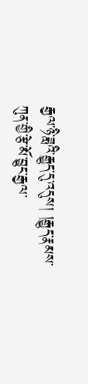རྒྱལ་ཉི་ཟླའི་རྒྱུད་དུ་འདུས། །རྒྱུད་རྣམས་ཀུན་གྱི་རྩེ་མོ་བྱུང་རྒྱལ་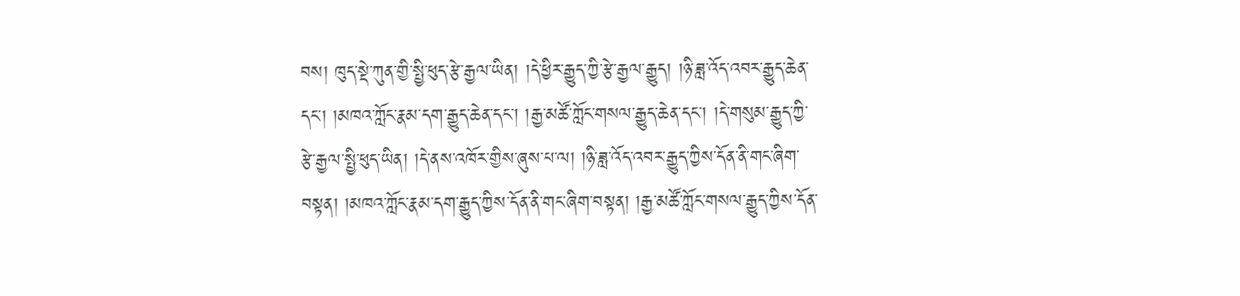བས། ཁུད་སྡེ་ཀུན་གྱི་སྤྱི་ཕུད་རྩེ་རྒྱལ་ཡིན། །དེ་ཕྱིར་རྒྱུད་ཀྱི་རྩེ་རྒྱལ་རྒྱུད། །ཉི་ཟླ་འོད་འབར་རྒྱུད་ཆེན་དང་། །མཁའ་ཀློང་རྣམ་དག་རྒྱུད་ཆེན་དང་། །རྒྱ་མཚོ་ཀློང་གསལ་རྒྱུད་ཆེན་དང་། །དེ་གསུམ་རྒྱུད་ཀྱི་རྩེ་རྒྱལ་སྤྱི་ཕུད་ཡིན། །དེ་ནས་འཁོར་གྱིས་ཞུས་པ་ལ། །ཉི་ཟླ་འོད་འབར་རྒྱུད་ཀྱིས་དོན་ནི་གང་ཞིག་བསྟན། །མཁའ་ཀློང་རྣམ་དག་རྒྱུད་ཀྱིས་དོན་ནི་གང་ཞིག་བསྟན། །རྒྱ་མཚོ་ཀློང་གསལ་རྒྱུད་ཀྱིས་དོན་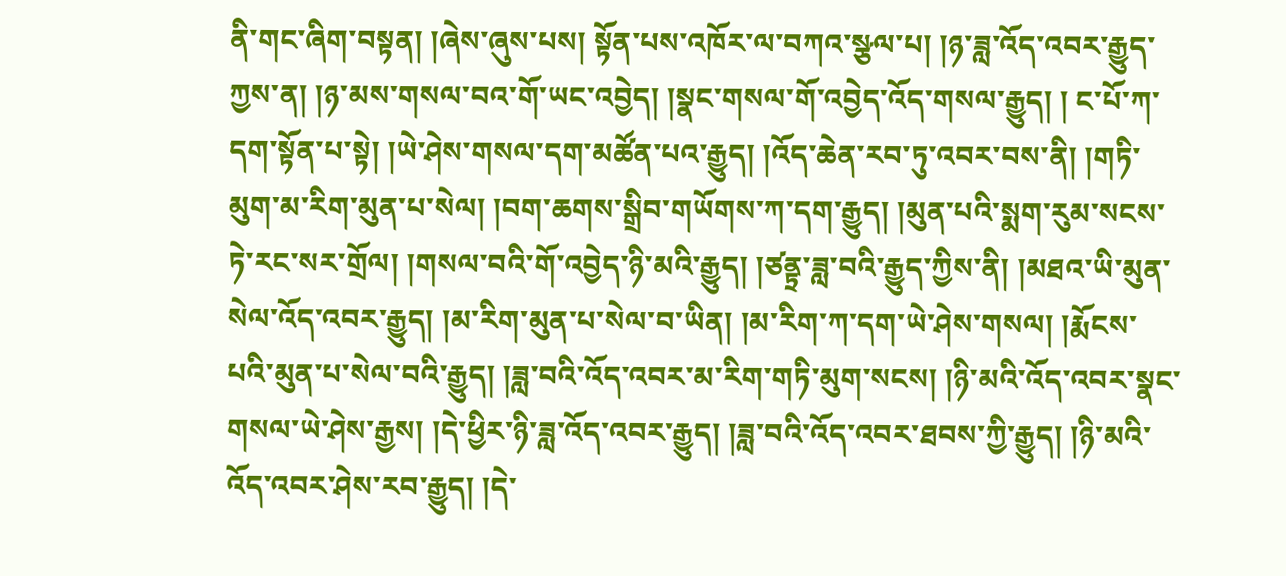ནི་གང་ཞིག་བསྟན། །ཞེས་ཞུས་པས། སྟོན་པས་འཁོར་ལ་བཀའ་སྩལ་པ། །ཉ་ཟླ་འོད་འབར་རྒྱུད་ཀྱས་ན། །ཉ་མས་གསལ་བའ་གོ་ཡང་འབྱེད། །སྣང་གསལ་གོ་འབྱེད་འོད་གསལ་རྒྱུད། ། ང་པོ་ཀ་དག་སྟོན་པ་སྟེ། །ཡེ་ཤེས་གསལ་དག་མཚོན་པའ་རྒྱུད། །འོད་ཆེན་རབ་ཏུ་འབར་བས་ནི། །གཏི་མུག་མ་རིག་མུན་པ་སེལ། །བག་ཆགས་སྒྲིབ་གཡོགས་ཀ་དག་རྒྱུད། །མུན་པའི་སྨག་རུམ་སངས་ཏེ་རང་སར་གྲོལ། །གསལ་བའི་གོ་འབྱེད་ཉི་མའི་རྒྱུད། །ཙནྟྲ་ཟླ་བའི་རྒྱུད་ཀྱིས་ནི། །མཐའ་ཡི་མུན་སེལ་འོད་འབར་རྒྱུད། །མ་རིག་མུན་པ་སེལ་བ་ཡིན། །མ་རིག་ཀ་དག་ཡེ་ཤེས་གསལ། །རྨོངས་པའི་མུན་པ་སེལ་བའི་རྒྱུད། །ཟླ་བའི་འོད་འབར་མ་རིག་གཏི་མུག་སངས། །ཉི་མའི་འོད་འབར་སྣང་གསལ་ཡེ་ཤེས་རྒྱས། །དེ་ཕྱིར་ཉི་ཟླ་འོད་འབར་རྒྱུད། །ཟླ་བའི་འོད་འབར་ཐབས་ཀྱི་རྒྱུད། །ཉི་མའི་འོད་འབར་ཤེས་རབ་རྒྱུད། །དེ་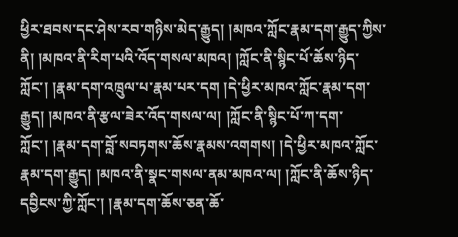ཕྱིར་ཐབས་དང་ཤེས་རབ་གཉིས་མེད་རྒྱུད། །མཁའ་ཀློང་རྣམ་དག་རྒྱུད་ཀྱིས་ནི། །མཁའ་ནི་རིག་པའི་འོད་གསལ་མཁའ། །ཀློང་ནི་སྙིང་པོ་ཆོས་ཉིད་ཀློང་། །རྣམ་དག་འཁྲུལ་པ་རྣམ་པར་དག །དེ་ཕྱིར་མཁའ་ཀློང་རྣམ་དག་རྒྱུད། །མཁའ་ནི་རྩལ་ཟེར་འོད་གསལ་ལ། །ཀློང་ནི་སྙིང་པོ་ཀ་དག་ཀློང་། །རྣམ་དག་བློ་སབཏགས་ཆོས་རྣམས་འགགས། །དེ་ཕྱིར་མཁའ་ཀློང་རྣམ་དག་རྒྱུད། །མཁའ་ནི་སྣང་གསལ་ནམ་མཁའ་ལ། །ཀློང་ནི་ཆོས་ཉིད་དབྱིངས་ཀྱི་ཀློང་། །རྣམ་དག་ཆོས་ཅན་ཆོ་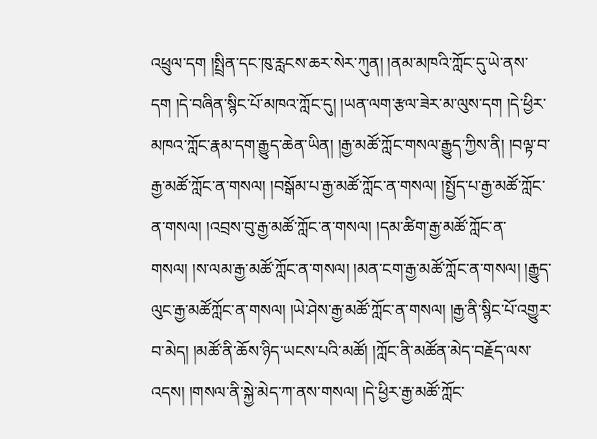འཕྲུལ་དག །སྤྲིན་དང་ཁུ་རླངས་ཆར་སེར་ཀུན། །ནམ་མཁའི་ཀློང་དུ་ཡེ་ནས་དག །དེ་བཞིན་སྙིང་པོ་མཁའ་ཀློང་དུ། །ཡན་ལག་རྩལ་ཟེར་མ་ལུས་དག །དེ་ཕྱིར་མཁའ་ཀློང་རྣམ་དག་རྒྱུད་ཆེན་ཡིན། །རྒྱ་མཚོ་ཀློང་གསལ་རྒྱུད་ཀྱིས་ནི། །བལྟ་བ་རྒྱ་མཚོ་ཀློང་ན་གསལ། །བསྒོམ་པ་རྒྱ་མཚོ་ཀློང་ན་གསལ། །སྤྱོད་པ་རྒྱ་མཚོ་ཀློང་ན་གསལ། །འབྲས་བུ་རྒྱ་མཚོ་ཀློང་ན་གསལ། །དམ་ཚིག་རྒྱ་མཚོ་ཀློང་ན་གསལ། །ས་ལམ་རྒྱ་མཚོ་ཀློང་ན་གསལ། །མན་ངག་རྒྱ་མཚོ་ཀློང་ན་གསལ། །རྒྱུད་ལུང་རྒྱ་མཚོཀློང་ན་གསལ། །ཡེ་ཤེས་རྒྱ་མཚོ་ཀློང་ན་གསལ། །རྒྱ་ནི་སྙིང་པོ་འགྱུར་བ་མེད། །མཚོ་ནི་ཆོས་ཉིད་ཡངས་པའི་མཚོ། །ཀློང་ནི་མཚོན་མེད་བརྗོད་ལས་འདས། །གསལ་ནི་སྐྱེ་མེད་ཀ་ནས་གསལ། །དེ་ཕྱིར་རྒྱ་མཚོ་ཀློང་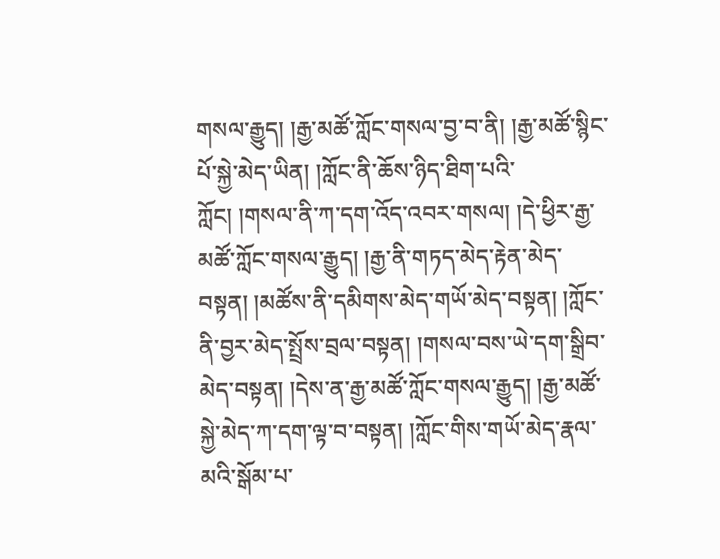གསལ་རྒྱུད། །རྒྱ་མཚོ་ཀློང་གསལ་བྱ་བ་ནི། །རྒྱ་མཚོ་སྙིང་པོ་སྐྱེ་མེད་ཡིན། །ཀློང་ནི་ཆོས་ཉིད་ཐིག་པའི་ཀློང། །གསལ་ནི་ཀ་དག་འོད་འབར་གསལ། །དེ་ཕྱིར་རྒྱ་མཚོ་ཀློང་གསལ་རྒྱུད། །རྒྱ་ནི་གཏད་མེད་རྟེན་མེད་བསྟན། །མཚོས་ནི་དམིགས་མེད་གཡོ་མེད་བསྟན། །ཀློང་ནི་བྱར་མེད་སྤྲོས་བྲལ་བསྟན། །གསལ་བས་ཡེ་དག་སྒྲིབ་མེད་བསྟན། །དེས་ན་རྒྱ་མཚོ་ཀློང་གསལ་རྒྱུད། །རྒྱ་མཚོ་སྐྱེ་མེད་ཀ་དག་ལྟ་བ་བསྟན། །ཀློང་གིས་གཡོ་མེད་རྣལ་མའི་སྒོམ་པ་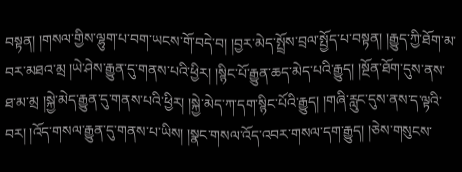བསྟན། །གསལ་གྱིས་ལྷུག་པ་བག་ཡངས་གོ་བདེ་བ། །བྱར་མེད་སྤྲོས་བྲལ་སྤྱོད་པ་བསྟན། །རྒྱུད་ཀྱི་ཐོག་མ་བར་མཐའ་མྲ །ཡེ་ཤེས་རྒྱུན་དུ་གནས་པའི་ཕྱིར། །སྙིང་པོ་རྒྱུན་ཆད་མེད་པའི་རྒྱུད། །སྔོན་ཐོག་དུས་ནས་ཐ་མ་མྲ །སྐྱེ་མེད་རྒྱུན་དུ་གནས་པའི་ཕྱིར། །སྐྱེ་མེད་ཀ་དག་སྙིང་པོའི་རྒྱུད། །གཞི་རླུང་དུས་ནས་ད་ལྟའི་བར། །འོད་གསལ་རྒྱུན་དུ་གནས་པ་ཡིས། །སྣང་གསལ་འོད་འབར་གསལ་དག་རྒྱུད། །ཅེས་གསུངས་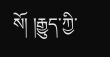སོ། །རྒྱུད་ཀྱི་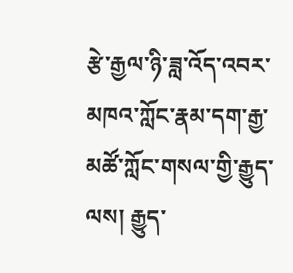རྩེ་རྒྱལ་ཉི་ཟླ་འོད་འབར་མཁའ་ཀློང་རྣམ་དག་རྒྱ་མཚོ་ཀློང་གསལ་གྱི་རྒྱུད་ལས། རྒྱུད་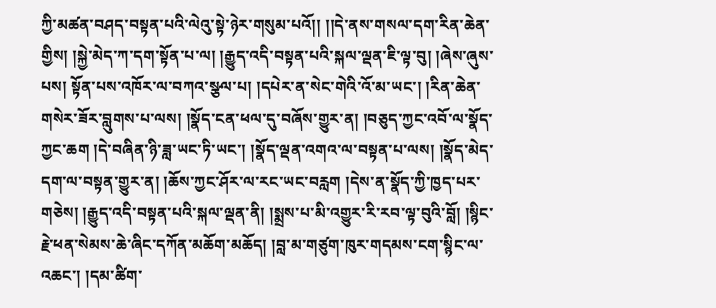ཀྱི་མཚན་བཤད་བསྟན་པའི་ལེའུ་སྟེ་ཉེར་གསུམ་པའོ།། །།དེ་ནས་གསལ་དག་རིན་ཆེན་གྱིས། །སྐྱེ་མེད་ཀ་དག་སྟོན་པ་ལ། །རྒྱུད་འདི་བསྟན་པའི་སྐལ་ལྡན་ཇི་ལྟ་བུ། །ཞེས་ཞུས་པས། སྟོན་པས་འཁོར་ལ་བཀའ་སྩལ་པ། །དཔེར་ན་སེང་གེའི་འོ་མ་ཡང་། །རིན་ཆེན་གསེར་ཟོར་བླུགས་པ་ལས། །སྣོད་ངན་ཕལ་དུ་བཞོས་གྱུར་ན། །བཅུད་ཀྱང་འབོ་ལ་སྣོད་ཀྱང་ཆག །དེ་བཞིན་ཉི་ཟླ་ཡང་ཏི་ཡང་། །སྣོད་ལྡན་འགའ་ལ་བསྟན་པ་ལས། །སྣོད་མེད་དག་ལ་བསྟན་གྱུར་ན། །ཆོས་ཀྱང་ཤོར་ལ་རང་ཡང་བརླག །དེས་ན་སྣོད་ཀྱི་ཁྱད་པར་གཅེས། །རྒྱུད་འདི་བསྟན་པའི་སྐལ་ལྡན་ནི། །སྨྲས་པ་མི་འགྱུར་རི་རབ་ལྟ་བུའི་བློ། །སྙིང་རྗེ་ཕན་སེམས་ཆེ་ཞིང་དཀོན་མཆོག་མཆོད། །བླ་མ་གཙུག་ཁུར་གདམས་ངག་སྙིང་ལ་འཆང་། །དམ་ཚིག་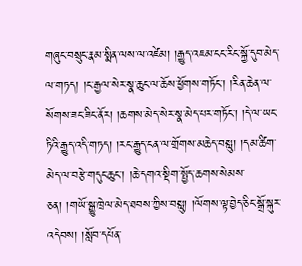གཞུང་བསྲུང་རྣམ་སྨིན་ལས་ལ་འཛེམ། །རྒྱུད་འཇམ་ངང་རིང་སྐྱོ་དུབ་མེད་ལ་གཏད། །ང་རྒྱལ་སེར་སྣ་ཆུང་ལ་ཆོས་ཕྱོགས་གཏོང་། །རིན་ཆེན་ལ་སོགས་ཟང་ཟིང་ནོར། །ཆགས་མེད་སེར་སྣ་མེད་པར་གཏོང་། །དེ་ལ་ཡང་ཏིའི་རྒྱུད་འདི་གཏད། །རང་རྒྱུད་ངན་ལ་གྲོགས་མཆེད་བསླུ། །དམ་ཚིག་མེད་ལ་བརྩེ་གདུང་ཆུང་། །ཆེ་དགའ་སྡིག་སྤྱོད་ཆགས་སེམས་ཅན། །གཡོ་སྒྱུ་ཁྲེལ་མེད་ཐབས་ཀྱིས་བསླུ། །ལོགས་ལྟ་བྱེད་ཅིང་སྒྲོ་སྐུར་འདེབས། །སློབ་དཔོན་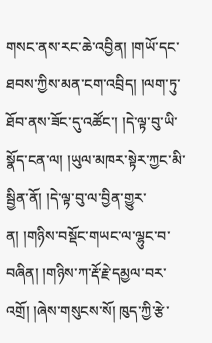གསང་ནས་རང་ཆེ་འབྱིན། །གཡོ་དང་ཐབས་ཀྱིས་མན་ངག་འབྲིད། །ལག་ཏུ་ཐོབ་ནས་ཟོང་དུ་འཚོང་། །དེ་ལྟ་བུ་ཡི་སྣོད་ངན་ལ། །ཡུལ་མཁར་སྟེར་ཀྱང་མི་སྦྱིན་ནོ། །དེ་ལྟ་བུ་ལ་བྱིན་གྱུར་ན། །གཉིས་བསྡོང་གཡང་ལ་ལྷུང་བ་བཞིན། །གཉིས་ཀ་རྡོ་རྗེ་དམྱལ་བར་འགྲོ། །ཞེས་གསུངས་སོ། ཁུད་ཀྱི་རྩེ་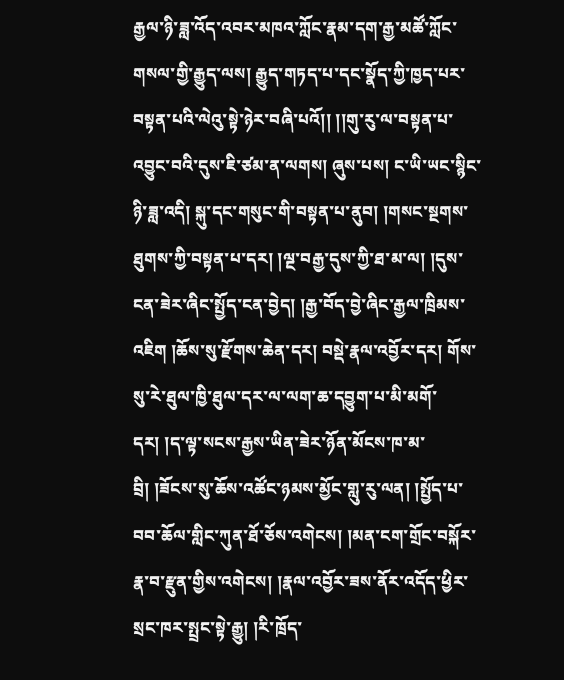རྒྱལ་ཉི་ཟླ་འོད་འབར་མཁའ་ཀློང་རྣམ་དག་རྒྱ་མཚོ་ཀློང་གསལ་གྱི་རྒྱུད་ལས། རྒྱུད་གཏད་པ་དང་སྣོད་ཀྱི་ཁྱད་པར་བསྟན་པའི་ལེའུ་སྟེ་ཉེར་བཞི་པའོ།། །།གུ་རུ་ལ་བསྟན་པ་འབྱུང་བའི་དུས་ཇི་ཙམ་ན་ལགས། ཞུས་པས། ང་ཡི་ཡང་སྙིང་ཉི་ཟླ་འདི། སྐུ་དང་གསུང་གི་བསྟན་པ་ནུབ། །གསང་སྔགས་ཐུགས་ཀྱི་བསྟན་པ་དར། །ལྔ་བརྒྱ་དུས་ཀྱི་ཐ་མ་ལ། །དུས་ངན་ཟེར་ཞིང་སྤྱོད་ངན་བྱེད། །རྒྱ་བོད་བྱེ་ཞིང་རྒྱལ་ཁྲིམས་འཇིག །ཆོས་སུ་རྫོགས་ཆེན་དར། བསྡེ་རྣལ་འབྱོར་དར། གོས་སུ་རེ་ཐུལ་ཁྱི་ཐུལ་དར་ལ་ལག་ཆ་དབྱུག་པ་མི་མགོ་དར། །ད་ལྟ་སངས་རྒྱས་ཡིན་ཟེར་ཉོན་མོངས་ཁ་མ་བྲི། །ཟོངས་སུ་ཆོས་འཚོང་ཉམས་མྱོང་གླུ་རུ་ལན། །སྤྱོད་པ་བབ་ཆོལ་གླིང་ཀུན་ཐོ་ཅོས་འགེངས། །མན་ངག་གྲོང་བསྐོར་རྣ་བ་རྫུན་གྱིས་འགེངས། །རྣལ་འབྱོར་ཟས་ནོར་འདོད་ཕྱིར་སྲང་ཁར་སྤྲང་སྟེ་རྒྱུ། །རི་ཁྲོད་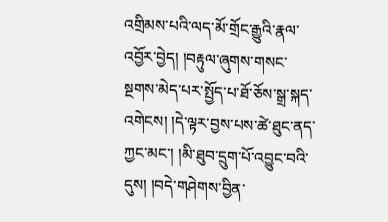འགྲིམས་པའི་ལད་མོ་གྲོང་རྒྱུའི་རྣལ་འབྱོར་བྱེད། །བརྟུལ་ཞུགས་གསང་སྔགས་མེད་པར་སྤྱོད་པ་ཐོ་ཅོས་སྒྲ་སྐད་འགེངས། །དེ་ལྟར་བྱས་པས་ཚེ་ཐུང་ནད་ཀྱང་མང་། །མི་ཐུབ་དྲུག་པོ་འབྱུང་བའི་དུས། །བདེ་གཤེགས་བྱིན་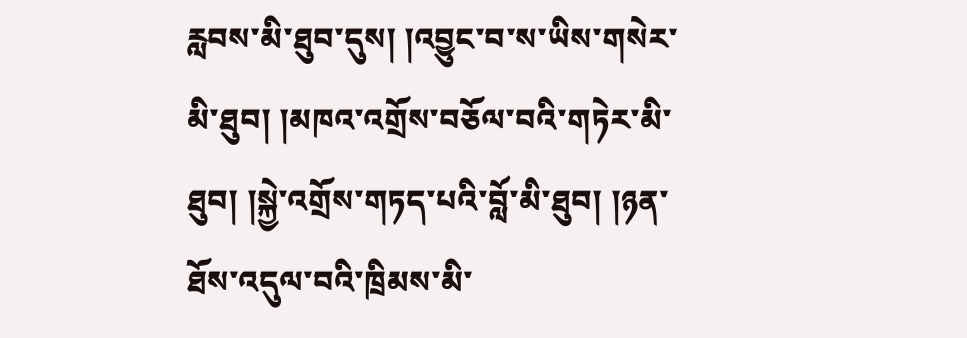རླབས་མི་ཐུབ་དུས། །འབྱུང་བ་ས་ཡིས་གསེར་མི་ཐུབ། །མཁའ་འགྲོས་བཅོལ་བའི་གཏེར་མི་ཐུབ། །སྐྱེ་འགྲོས་གཏད་པའི་བློ་མི་ཐུབ། །ཉན་ཐོས་འདུལ་བའི་ཁྲིམས་མི་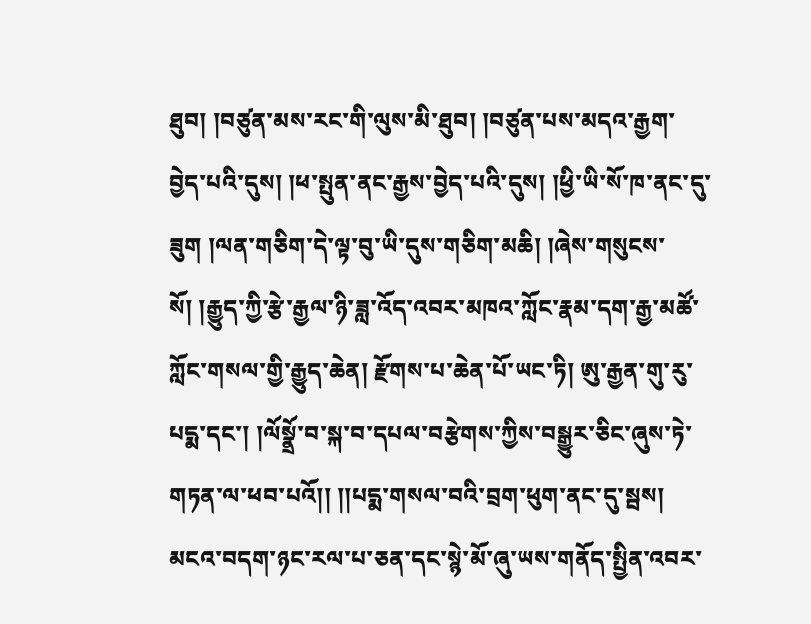ཐུབ། །བཙུན་མས་རང་གི་ལུས་མི་ཐུབ། །བཙུན་པས་མདའ་རྒྱག་བྱེད་པའི་དུས། །ཕ་སྤུན་ནང་རྒྱས་བྱེད་པའི་དུས། །ཕྱི་ཡི་སོ་ཁ་ནང་དུ་ཟུག །ལན་གཅིག་དེ་ལྟ་བུ་ཡི་དུས་གཅིག་མཆི། །ཞེས་གསུངས་སོ། །རྒྱུད་ཀྱི་རྩེ་རྒྱལ་ཉི་ཟླ་འོད་འབར་མཁའ་ཀློང་རྣམ་དག་རྒྱ་མཚོ་ཀློང་གསལ་གྱི་རྒྱུད་ཆེན། རྫོགས་པ་ཆེན་པོ་ཡང་ཏི། ཨུ་རྒྱན་གུ་རུ་པདྨ་དང་། །ལོསྣྲོ་བ་སྐ་བ་དཔལ་བརྩེགས་ཀྱིས་བསྒྱུར་ཅིང་ཞུས་ཏེ་གཏན་ལ་ཕབ་པའོ།། །།པདྨ་གསལ་བའི་བྲག་ཕུག་ནང་དུ་སྦས། མངའ་བདག་ཉང་རལ་པ་ཅན་དང་སྙེ་མོ་ཞུ་ཡས་གནོད་སྤྱིན་འབར་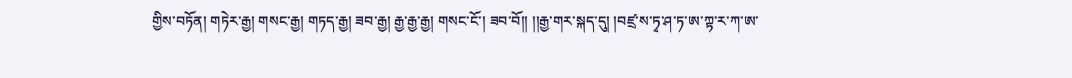གྱིས་བཏོན། གཏེར་རྒྱ། གསང་རྒྱ། གཏད་རྒྱ། ཟབ་རྒྱ། རྒྱ་རྒྱ་རྒྱ། གསང་ངོ་། ཟབ་བོ།། །།རྒྱ་གར་སྐད་དུ། །བཛྲ་ས་ཏྭ་ཤ་ཏ་ཨ་ཀྟ་ར་ཀ་ཨ་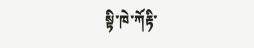སྟི་ཁེ་ཀོརྟི་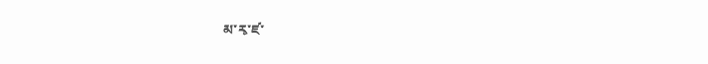མ་རྭ་ཛ་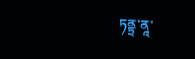ཏནྟྲ་ནཱ་